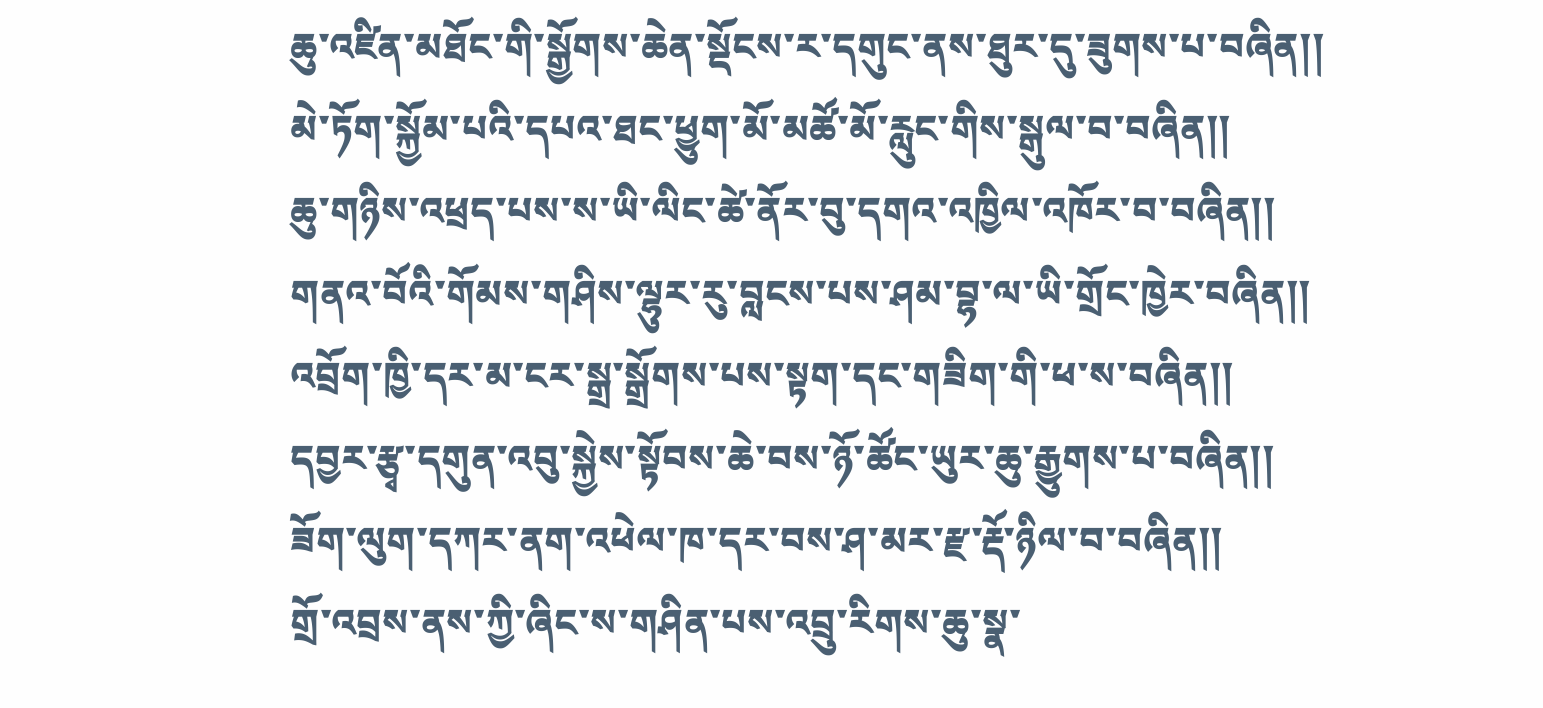ཆུ་འཛིན་མཐོང་གི་སྒྱོགས་ཆེན་སྡོངས་ར་དགུང་ནས་ཐུར་དུ་ཟུགས་པ་བཞིན།།
མེ་ཏོག་སྐྱོམ་པའི་དཔའ་ཐང་ཕྱུག་མོ་མཚོ་མོ་རླུང་གིས་སྒུལ་བ་བཞིན།།
ཆུ་གཉིས་འཕྲད་པས་ས་ཡི་ལིང་ཚེ་ནོར་བུ་དགའ་འཁྱིལ་འཁོར་བ་བཞིན།།
གནའ་བོའི་གོམས་གཤིས་ལྷུར་རུ་བླངས་པས་ཤམ་བྷ་ལ་ཡི་གྲོང་ཁྱེར་བཞིན།།
འབྲོག་ཁྱི་དར་མ་ངར་སྒྲ་སྒྲོགས་པས་སྟག་དང་གཟིག་གི་ཕ་ས་བཞིན།།
དབྱར་རྩྭ་དགུན་འབུ་སྐྱེས་སྟོབས་ཆེ་བས་ཉོ་ཚོང་ཡུར་ཆུ་རྒྱུགས་པ་བཞིན།།
ཟོག་ལུག་དཀར་ནག་འཕེལ་ཁ་དར་བས་ཤ་མར་རྫ་རྡོ་ཉིལ་བ་བཞིན།།
གྲོ་འབྲས་ནས་ཀྱི་ཞིང་ས་གཤིན་པས་འབྲུ་རིགས་ཆུ་སྣ་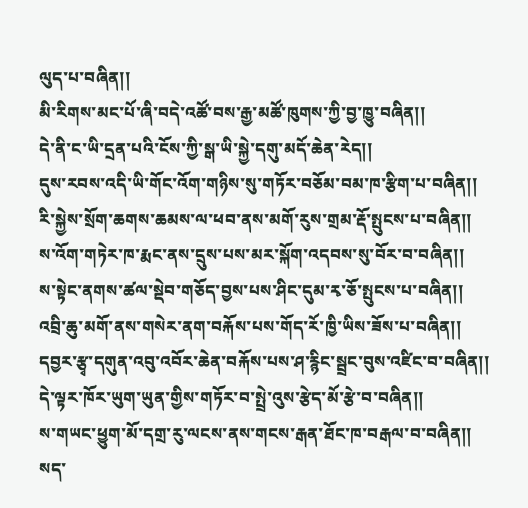ལུད་པ་བཞིན།།
མི་རིགས་མང་པོ་ཞི་བདེ་འཚོ་བས་རྒྱ་མཚོ་ཁུགས་ཀྱི་བྱ་ཁྱུ་བཞིན།།
དེ་ནི་ང་ཡི་དྲན་པའི་ངོས་ཀྱི་སྒ་ཡི་སྐྱེ་དགུ་མདོ་ཆེན་རེད།།
དུས་རབས་འདི་ཡི་གོང་འོག་གཉིས་སུ་གཏོར་བཅོམ་བམ་ཁ་རྩིག་པ་བཞིན།།
རི་སྐྱེས་སྲོག་ཆགས་ཆམས་ལ་ཕབ་ནས་མགོ་རུས་གྲམ་རྡོ་སྤུངས་པ་བཞིན།།
ས་འོག་གཏེར་ཁ་རྨང་ནས་དྲུས་པས་མར་སྐོག་འདབས་སུ་བོར་བ་བཞིན།།
ས་སྟེང་ནགས་ཚལ་སྡེབ་གཅོད་བྱས་པས་ཤིང་དུམ་རྭ་ཅོ་སྤུངས་པ་བཞིན།།
འབྲི་ཆུ་མགོ་ནས་གསེར་ནག་བརྐོས་པས་གོད་རོ་ཁྱི་ཡིས་ཟོས་པ་བཞིན།།
དབྱར་རྩྭ་དགུན་འབུ་འབོར་ཆེན་བརྐོས་པས་ཤ་རྙིང་སྦྲང་བུས་འཛིང་བ་བཞིན།།
དེ་ལྟར་ཁོར་ཡུག་ཡུན་གྱིས་གཏོར་བ་སྤྲེ་འུས་རྩེད་མོ་རྩེ་བ་བཞིན།།
ས་གཡང་ཕྱུག་མོ་དགྲ་རུ་ལངས་ནས་གངས་རྒན་ཐོང་ཁ་བརྒལ་བ་བཞིན།།
སད་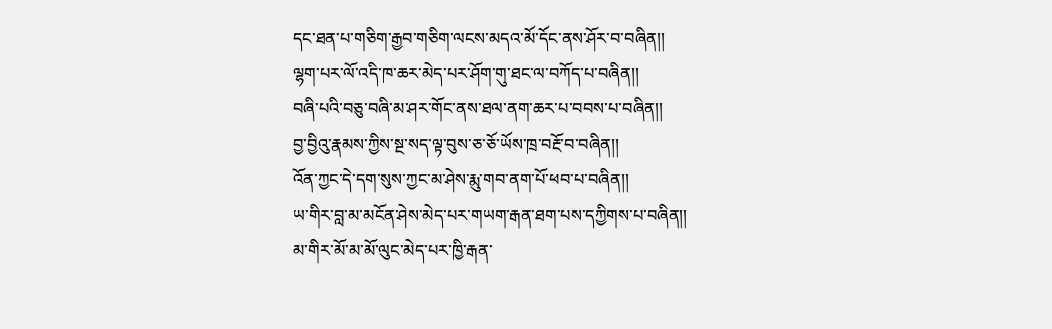དང་ཐན་པ་གཅིག་རྒྱབ་གཅིག་ལངས་མདའ་མོ་དོང་ནས་ཤོར་བ་བཞིན།།
ལྷག་པར་ལོ་འདི་ཁ་ཆར་མེད་པར་ཤོག་གུ་ཐང་ལ་བཀོད་པ་བཞིན།།
བཞི་པའི་བཅུ་བཞི་མ་ཤར་གོང་ནས་ཐལ་ནག་ཆར་པ་བབས་པ་བཞིན།།
བྱ་བྱིའུ་རྣམས་ཀྱིས་སྔ་སད་ལྟ་བུས་ཅ་ཅོ་ཡོས་ཁྲ་བརྔོ་བ་བཞིན།།
འོན་ཀྱང་དེ་དག་སུས་ཀྱང་མ་ཤེས་རྨུ་གབ་ནག་པོ་ཕབ་པ་བཞིན།།
ཡ་གིར་བླ་མ་མངོན་ཤེས་མེད་པར་གཡག་རྒན་ཐག་པས་དཀྱིགས་པ་བཞིན།།
མ་གིར་མོ་མ་མོ་ལུང་མེད་པར་ཁྱི་རྒན་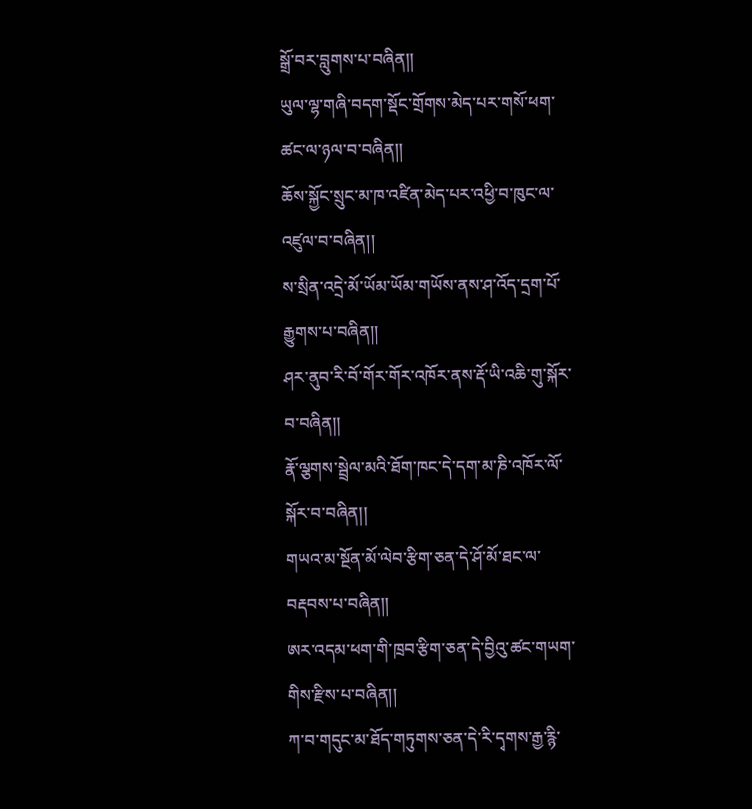སྒྲོ་བར་བླུགས་པ་བཞིན།།
ཡུལ་ལྷ་གཞི་བདག་སྡོང་གྲོགས་མེད་པར་གསོ་ཕག་ཚང་ལ་ཉལ་བ་བཞིན།།
ཆོས་སྐྱོང་སྲུང་མ་ཁ་འཛིན་མེད་པར་འཕྱི་བ་ཁུང་ལ་འཛུལ་བ་བཞིན།།
ས་སྲིན་འདྲེ་མོ་ཡོམ་ཡོམ་གཡོས་ནས་ཤ་འོད་དྲག་པོ་རྒྱུགས་པ་བཞིན།།
ཤར་ནུབ་རི་བོ་གོར་གོར་འཁོར་ནས་རྡོ་ཡི་འཆི་གུ་སྐོར་བ་བཞིན།།
རྣོ་ལྕགས་སྦྲེལ་མའི་ཐོག་ཁང་དེ་དག་མ་ཎི་འཁོར་ལོ་སྐོར་བ་བཞིན།།
གཡའ་མ་སྔོན་མོ་ལེབ་རྩིག་ཅན་དེ་ཤོ་མོ་ཐང་ལ་བརྡབས་པ་བཞིན།།
ཨར་འདམ་ཕག་གི་ཁྲབ་རྩིག་ཅན་དེ་བྱིའུ་ཚང་གཡག་གིས་རྫིས་པ་བཞིན།།
ཀ་བ་གདུང་མ་ཐོད་གཏུགས་ཅན་དེ་རི་དྭགས་རྒྱ་རྙི་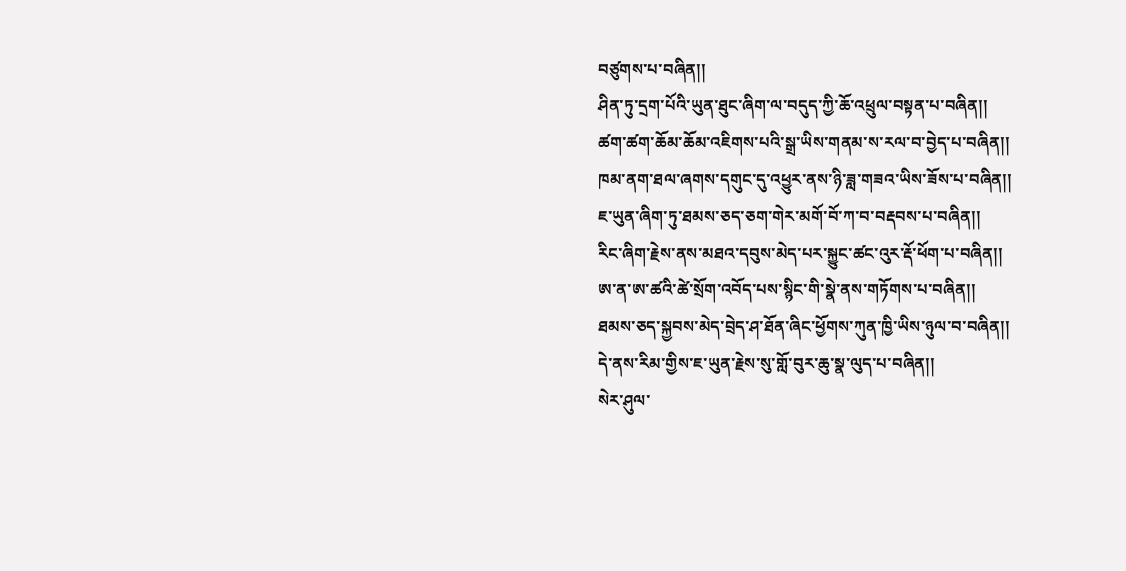བཙུགས་པ་བཞིན།།
ཤིན་ཏུ་དྲག་པོའི་ཡུན་ཐུང་ཞིག་ལ་བདུད་ཀྱི་ཆོ་འཕྲུལ་བསྟན་པ་བཞིན།།
ཚག་ཚག་ཆོམ་ཆོམ་འཇིགས་པའི་སྒྲ་ཡིས་གནམ་ས་རལ་བ་བྱེད་པ་བཞིན།།
ཁམ་ནག་ཐལ་ཞགས་དགུང་དུ་འཕྱུར་ནས་ཉི་ཟླ་གཟའ་ཡིས་ཟོས་པ་བཞིན།།
ཇ་ཡུན་ཞིག་ཏུ་ཐམས་ཅད་ཅག་གེར་མགོ་བོ་ཀ་བ་བརྡབས་པ་བཞིན།།
རིང་ཞིག་རྗེས་ནས་མཐའ་དབུས་མེད་པར་སྐྱུང་ཚང་འུར་རྡོ་ཕོག་པ་བཞིན།།
ཨ་ན་ཨ་ཚའི་ཚེ་སྲོག་འབོད་པས་སྙིང་གི་སྣེ་ནས་གཏོགས་པ་བཞིན།།
ཐམས་ཅད་སྐྱབས་མེད་བྲེད་ཤ་ཐོན་ཞིང་ཕྱོགས་ཀུན་ཁྱི་ཡིས་ཉུལ་བ་བཞིན།།
དེ་ནས་རིམ་གྱིས་ཇ་ཡུན་རྗེས་སུ་གློ་བུར་ཆུ་སྣ་ལུད་པ་བཞིན།།
སེར་ཤུལ་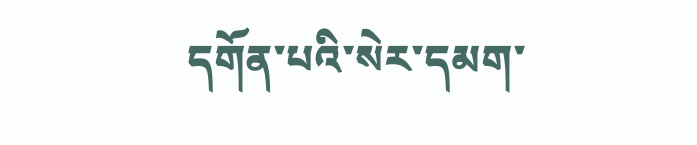དགོན་པའི་སེར་དམག་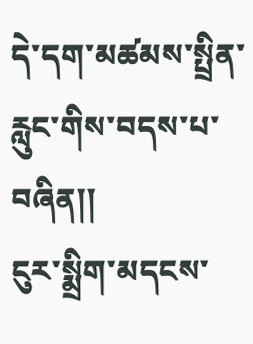དེ་དག་མཚམས་སྤྲིན་རླུང་གིས་བདས་པ་བཞིན།།
ངུར་སྨྲིག་མདངས་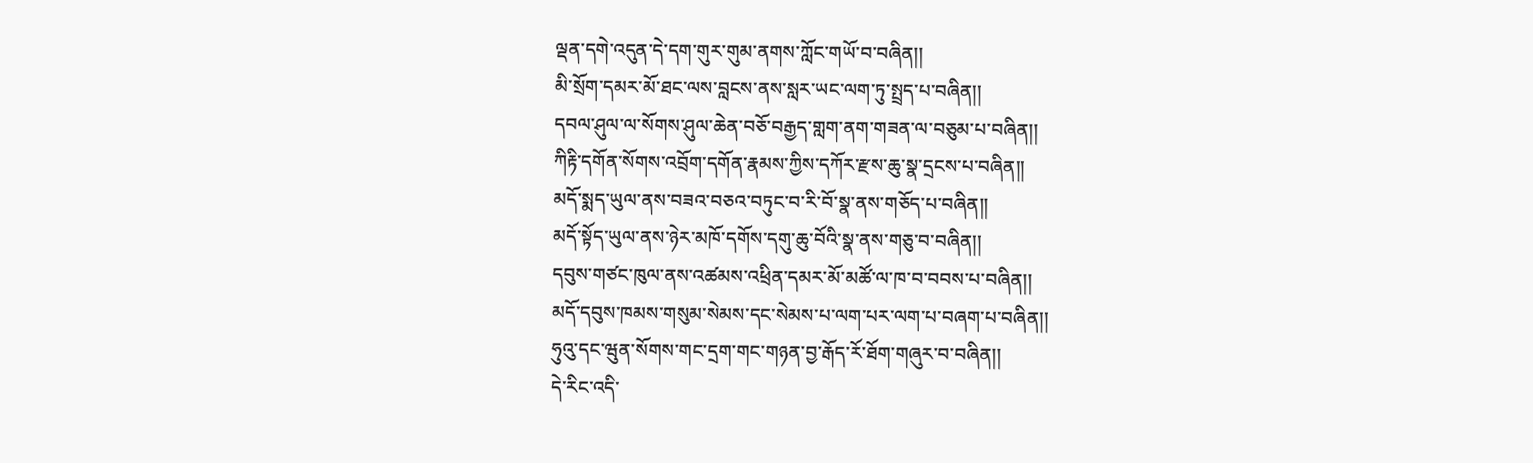ལྡན་དགེ་འདུན་དེ་དག་གུར་གུམ་ནགས་ཀློང་གཡོ་བ་བཞིན།།
མི་སྲོག་དམར་མོ་ཐང་ལས་བླངས་ནས་སླར་ཡང་ལག་ཏུ་སྤྲད་པ་བཞིན།།
དབལ་ཤུལ་ལ་སོགས་ཤུལ་ཆེན་བཅོ་བརྒྱད་གླག་ནག་གཟན་ལ་བཅུམ་པ་བཞིན།།
ཀིརྟི་དགོན་སོགས་འབྲོག་དགོན་རྣམས་ཀྱིས་དཀོར་རྫས་ཆུ་སྣ་དྲངས་པ་བཞིན།།
མདོ་སྨད་ཡུལ་ནས་བཟའ་བཅའ་བཏུང་བ་རི་བོ་སྣ་ནས་གཅོད་པ་བཞིན།།
མདོ་སྟོད་ཡུལ་ནས་ཉེར་མཁོ་དགོས་དགུ་ཆུ་བོའི་སྣ་ནས་གཅུ་བ་བཞིན།།
དབུས་གཙང་ཁུལ་ནས་འཚམས་འཕྲིན་དམར་མོ་མཚོ་ལ་ཁ་བ་བབས་པ་བཞིན།།
མདོ་དབུས་ཁམས་གསུམ་སེམས་དང་སེམས་པ་ལག་པར་ལག་པ་བཞག་པ་བཞིན།།
ཧུའུ་དང་ཝུན་སོགས་གང་དྲག་གང་གཉན་བྱ་རྒོད་རོ་ཐོག་གཞུར་བ་བཞིན།།
དེ་རིང་འདི་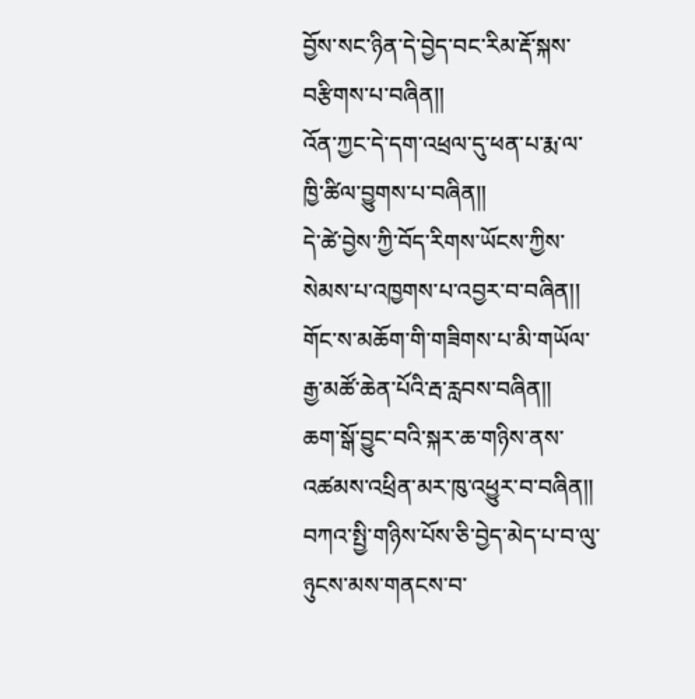བྱོས་སང་ཉིན་དེ་བྱེད་བང་རིམ་རྡོ་སྐས་བརྩིགས་པ་བཞིན།།
འོན་ཀྱང་དེ་དག་འཕྲལ་དུ་ཕན་པ་རྨ་ལ་ཁྱི་ཚིལ་བྱུགས་པ་བཞིན།།
དེ་ཚེ་བྱེས་ཀྱི་བོད་རིགས་ཡོངས་ཀྱིས་སེམས་པ་འཁྱགས་པ་འབྱར་བ་བཞིན།།
གོང་ས་མཆོག་གི་གཟིགས་པ་མི་གཡོལ་རྒྱ་མཚོ་ཆེན་པོའི་རྦ་རླབས་བཞིན།།
ཆག་སྒོ་བྱུང་བའི་སྐར་ཆ་གཉིས་ནས་འཚམས་འཕྲིན་མར་ཁུ་འཕྱུར་བ་བཞིན།།
བཀའ་སྤྱི་གཉིས་པོས་ཅི་བྱེད་མེད་པ་བ་ལུ་ཉུངས་མས་གནངས་བ་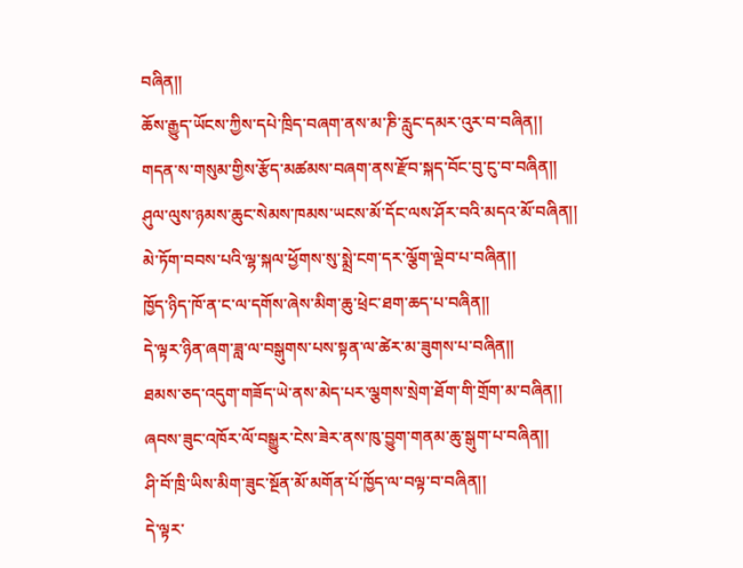བཞིན།།
ཆོས་རྒྱུད་ཡོངས་ཀྱིས་དཔེ་ཁྲིད་བཞག་ནས་མ་ཎི་རླུང་དམར་འུར་བ་བཞིན།།
གདན་ས་གསུམ་གྱིས་རྩོད་མཚམས་བཞག་ནས་རྫོབ་སྐད་བོང་བུ་ངུ་བ་བཞིན།།
ཤུལ་ལུས་ཉམས་ཆུང་སེམས་ཁམས་ཡངས་མོ་དོང་ལས་ཤོར་བའི་མདའ་མོ་བཞིན།།
མེ་ཏོག་བབས་པའི་ལྷ་སྐལ་ཕྱོགས་སུ་སྨྲེ་ངག་དར་ལྕོག་ལྡེབ་པ་བཞིན།།
ཁྱོད་ཉིད་ཁོ་ན་ང་ལ་དགོས་ཞེས་མིག་ཆུ་ཕྲེང་ཐག་ཆད་པ་བཞིན།།
དེ་ལྟར་ཉིན་ཞག་ཟླ་ལ་བསྒུགས་པས་སྟན་ལ་ཚེར་མ་ཟུགས་པ་བཞིན།།
ཐམས་ཅད་འདུག་གཟོད་ཡེ་ནས་མེད་པར་ལྕགས་སྲེག་ཐོག་གི་གྲོག་མ་བཞིན།།
ཞབས་ཟུང་འཁོར་ལོ་བསྒྱུར་ངེས་ཟེར་ནས་ཁུ་བྱུག་གནམ་ཆུ་སྒུག་པ་བཞིན།།
ཤི་བོ་ཁྲི་ཡིས་མིག་ཟུང་སྔོན་མོ་མགོན་པོ་ཁྱོད་ལ་བལྟ་བ་བཞིན།།
དེ་ལྟར་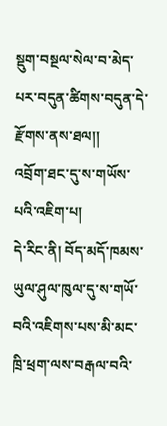སྡུག་བསྔལ་སེལ་བ་མེད་པར་བདུན་ཚིགས་བདུན་དེ་རྫོགས་ནས་ཐལ།།
འབྲོག་ཐང་དུ་ས་གཡོས་པའི་འཇིག་པ།
དེ་རིང་ནི། བོད་མདོ་ཁམས་ཡུལ་ཤུལ་ཁུལ་དུ་ས་གཡོ་བའི་འཇིགས་པས་མི་མང་ཁྲི་ཕྲག་ལས་བརྒལ་བའི་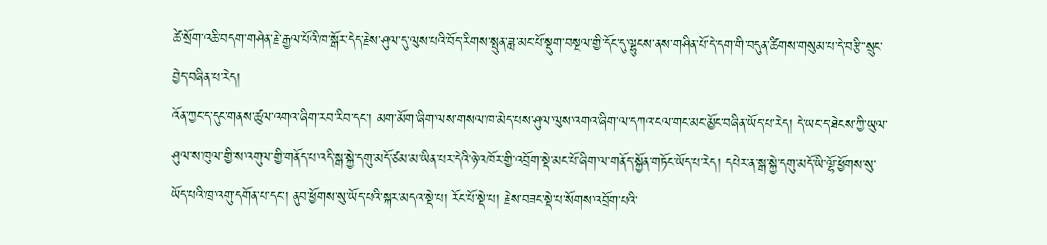ཚེ་སྲོག་འཆི་བདག་གཤེན་རྗེ་རྒྱལ་པོའི་ཁ་སྒོར་དེད་རྗེས་ཤུལ་དུ་ལུས་པའི་བོད་རིགས་སྤུན་ཟླ་མང་པོ་སྡུག་བསྔལ་གྱི་དོང་དུ་ལྷུངས་ནས་གཤིན་པོ་དེ་དག་གི་བདུན་ཚིགས་གསུམ་པ་དེ་བརྩི་་སྲུང་བྱེད་བཞིན་པ་རེད།
འོན་ཀྱང་ད་དུང་གནས་ཚུལ་འགའ་ཞིག་རབ་རིབ་དང་། མག་མོག་ཞིག་ལས་གསལ་ཁ་མེད་པས་ཤུལ་ལུས་འགའ་ཞིག་ལ་དཀའ་ངལ་གང་མང་མྱོང་བཞིན་ཡོད་པ་རེད། དེ་ཡང་ད་ཐེངས་ཀྱི་ཡུལ་ཤུལ་ས་ཁུལ་གྱི་ས་འགུལ་གྱི་གནོད་པ་འདི་སྒ་སྐྱེ་དགུ་མདོ་ཙམ་མ་ཡིན་པར་དེའི་ཉེ་འཁོར་གྱི་འབྲོག་སྡེ་མང་པོ་ཞིག་ལ་གནོད་སྐྱོན་གཏོང་ཡོད་པ་རེད། དཔེར་ན་སྒ་སྐྱེ་དགུ་མདོ་ཡི་ལྷོ་ཕྱོགས་སུ་ཡོད་པའི་ཁྲ་འགུ་དགོན་པ་དང་། ནུབ་ཕྱོགས་སུ་ཡོད་པའི་སྐར་མདའ་སྡེ་པ། རོང་པོ་སྡེ་པ། རྗེས་བཟང་སྡེ་པ་སོགས་འབྲོག་པའི་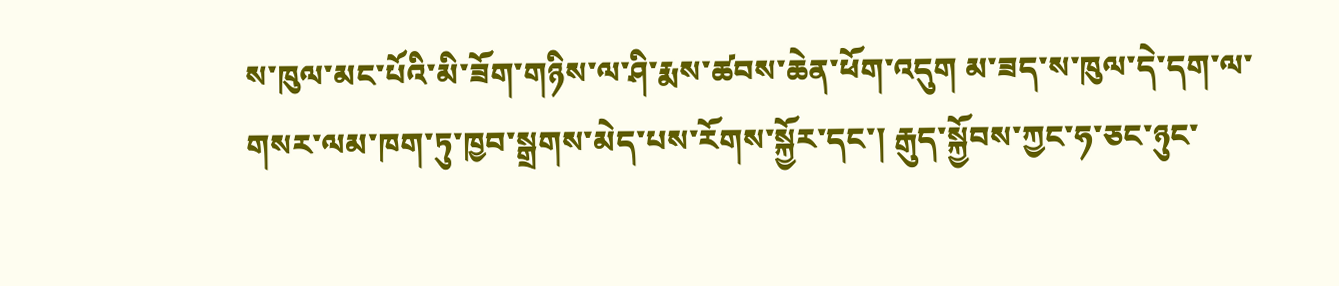ས་ཁུལ་མང་པོའི་མི་ཟོག་གཉིས་ལ་ཤི་རྨས་ཚབས་ཆེན་ཕོག་འདུག མ་ཟད་ས་ཁུལ་དེ་དག་ལ་གསར་ལམ་ཁག་ཏུ་ཁྱབ་སྒྲགས་མེད་པས་རོགས་སྐྱོར་དང་། རྒུད་སྐྱོབས་ཀྱང་ཧ་ཅང་ཉུང་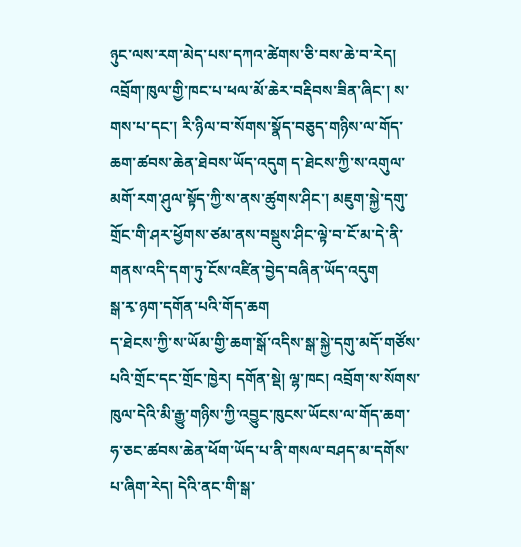ཉུང་ལས་རག་མེད་པས་དཀའ་ཚེགས་ཅི་བས་ཆེ་བ་རེད། འབྲོག་ཁུལ་གྱི་ཁང་པ་ཕལ་མོ་ཆེར་བརྡིབས་ཟིན་ཞིང་། ས་གས་པ་དང་། རི་ཉིལ་བ་སོགས་སྣོད་བཅུད་གཉིས་ལ་གོད་ཆག་ཚབས་ཆེན་ཐེབས་ཡོད་འདུག ད་ཐེངས་ཀྱི་ས་འགུལ་མགོ་རག་ཤུལ་སྟོད་ཀྱི་ས་ནས་ཚུགས་ཤིང་། མཇུག་སྐྱེ་དགུ་གྲོང་གི་ཤར་ཕྱོགས་ཙམ་ནས་བསྡུས་ཤིང་ལྟེ་བ་ངོ་མ་དེ་ནི་གནས་འདི་དག་ཏུ་ངོས་འཛིན་བྱེད་བཞིན་ཡོད་འདུག
སྒ་རྭ་ཉག་དགོན་པའི་གོད་ཆག
ད་ཐེངས་ཀྱི་ས་ཡོམ་གྱི་ཆག་སྒོ་འདིས་སྒ་སྐྱེ་དགུ་མདོ་གཙོས་པའི་གྲོང་དང་གྲོང་ཁྱེར། དགོན་སྡེ། ལྷ་ཁང། འབྲོག་ས་སོགས་ཁུལ་དེའི་མི་རྒྱུ་གཉིས་ཀྱི་འབྱུང་ཁུངས་ཡོངས་ལ་གོད་ཆག་ཧ་ཅང་ཚབས་ཆེན་ཕོག་ཡོད་པ་ནི་གསལ་བཤད་མ་དགོས་པ་ཞིག་རེད། དེའི་ནང་གི་སྒ་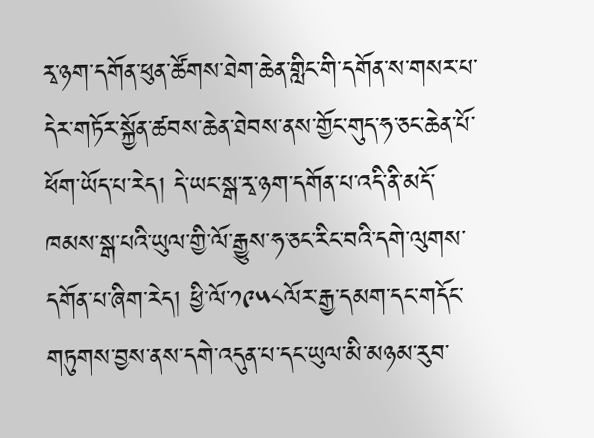རྭ་ཉག་དགོན་ཕུན་ཚོགས་ཐེག་ཆེན་གླིང་གི་དགོན་ས་གསར་པ་དེར་གཏོར་སྐྱོན་ཚབས་ཆེན་ཐེབས་ནས་གྱོང་གུད་ཧ་ཅང་ཆེན་པོ་ཕོག་ཡོད་པ་རེད། དེ་ཡང་སྒ་རྭ་ཉག་དགོན་པ་འདི་ནི་མདོ་ཁམས་སྒ་པའི་ཡུལ་གྱི་ལོ་རྒྱུས་ཧ་ཅང་རིང་བའི་དགེ་ལུགས་དགོན་པ་ཞིག་རེད། ཕྱི་ལོ་༡༩༥༨ལོར་རྒྱ་དམག་དང་གདོང་གཏུགས་བྱས་ནས་དགེ་འདུན་པ་དང་ཡུལ་མི་མཉམ་རུབ་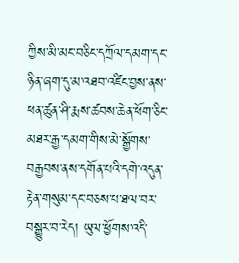ཀྱིས་མི་མང་བཅིང་དཀྲོལ་དམག་དང་ཉིན་ཞག་དུ་མ་འཐབ་འཛིང་བྱས་ནས་ཕན་ཚུན་ཤི་རྨས་ཚབས་ཆེན་ཕོག་ཅིང་མཐར་རྒྱ་དམག་གིས་མེ་སྒྱོགས་བརྒྱབས་ནས་དགོན་པའི་དགེ་འདུན་རྟེན་གསུམ་དང་བཅས་པ་ཐལ་བར་བསྒྱུར་བ་རེད། ཡུལ་ཕྱོགས་འདི་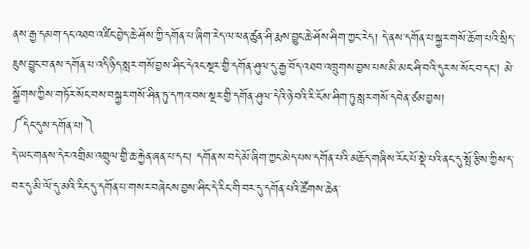ནས་རྒྱ་དམག་དང་འཐབ་འཛིང་བྱེད་ཆེ་ཤོས་ཀྱི་དགོན་པ་ཞིག་རེད་ལ་ཕན་ཚུན་ཤི་རྨས་བྱུང་ཆེ་ཤོས་ཤིག་ཀྱང་རེད། དེ་ནས་དགོན་པ་སྐྱར་གསོ་ཆོག་པའི་སྲིད་ཇུས་བྱུང་བ་ནས་དགོན་པ་འདི་ཉིད་སླར་གསོ་བྱས་ཤིང་དེའང་སྔར་གྱི་དགོན་ཤུལ་དུ་རྒྱ་བོད་འཐབ་འཁྲུགས་བྱས་པས་མི་མང་ཤི་བའི་དུར་ས་སོང་བ་དང། མེ་སྒྱོགས་ཀྱིས་གཏོར་སོང་བས་བསྐྱར་གསོ་ཤིན་ཏུ་དཀའ་བས་སྔར་གྱི་དགོན་ཤུལ་དེའི་ཉེ་བའི་རི་ངོས་ཤིག་ཏུ་སླར་གསོ་དབེན་ཙམ་བྱས།
༼དེང་དུས་དགོན་པ།༽
དེ་ཡང་གནས་དེར་འགྲིམ་འགྲུལ་གྱི་ཆ་རྐྱེན་ཞན་པ་དང་། དགོན་ས་བདེ་མོ་ཞིག་ཀྱང་མེད་པས་དགོན་པའི་མཆོད་གཞིས་རོང་པོ་སྡེ་པའི་ནང་དུ་སྤོ་རྩིས་ཀྱིས་ད་བར་དུ་མི་ལོ་དུ་མའི་རིང་དུ་དགོན་པ་གསར་བཞེངས་བྱས་ཤིང་དེ་རིང་གི་བར་དུ་དགོན་པའི་ཚོགས་ཆེན་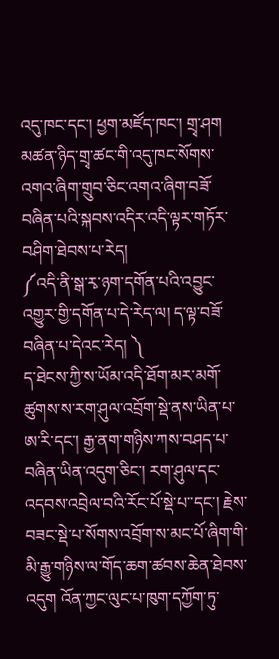འདུ་ཁང་དང་། ཕྱག་མཛོད་ཁང་། གྲྭ་ཤག མཚན་ཉིད་གྲྭ་ཚང་གི་འདུ་ཁང་སོགས་འགའ་ཞིག་གྲུབ་ཅིང་འགའ་ཞིག་བཟོ་བཞིན་པའི་སྐབས་འདིར་འདི་ལྟར་གཏོར་བཤིག་ཐེབས་པ་རེད།
༼འདི་ནི་སྒ་རྭ་ཉག་དགོན་པའི་འབྱུང་འགྱུར་གྱི་དགོན་པ་དེ་རེད་ལ། ད་ལྟ་བཟོ་བཞིན་པ་དེའང་རེད། ༽
ད་ཐེངས་ཀྱི་ས་ཡོམ་འདི་ཐོག་མར་མགོ་ཚུགས་ས་རག་ཤུལ་འབྲོག་སྡེ་ནས་ཡིན་པ་ཨ་རི་དང་། རྒྱ་ནག་གཉིས་ཀས་བཤད་པ་བཞིན་ཡིན་འདུག་ཅིང་། རག་ཤུལ་དང་འདབས་འབྲེལ་བའི་རོང་པོ་སྡེ་པ་་དང་། རྗེས་བཟང་སྡེ་པ་སོགས་འབྲོག་ས་མང་པོ་ཞིག་གི་མི་རྒྱུ་གཉིས་ལ་གོད་ཆག་ཚབས་ཆེན་ཐེབས་འདུག འོན་ཀྱང་ལུང་པ་ཁུག་དཀྱོག་ཏུ་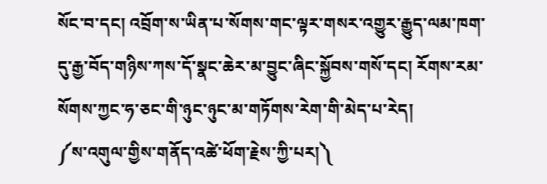སོང་བ་དང། འབྲོག་ས་ཡིན་པ་སོགས་གང་ལྟར་གསར་འགྱུར་རྒྱུད་ལམ་ཁག་དུ་རྒྱ་བོད་གཉིས་ཀས་དོ་སྣང་ཆེར་མ་བྱུང་ཞིང་སྐྱོབས་གསོ་དང། རོགས་རམ་སོགས་ཀྱང་ཧ་ཅང་གི་ཉུང་ཉུང་མ་གཏོགས་རེག་གི་མེད་པ་རེད།
༼ས་འགུལ་གྱིས་གནོད་འཚེ་ཕོག་རྗེས་ཀྱི་པར།༽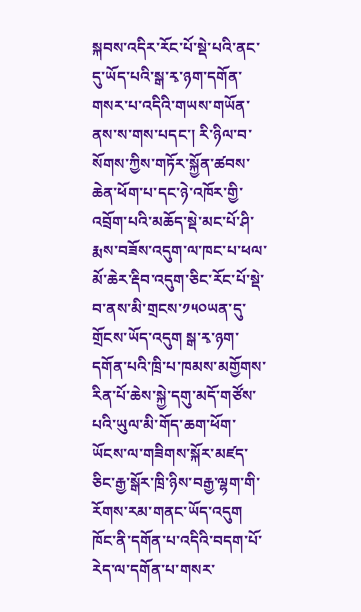སྐབས་འདིར་རོང་པོ་སྡེ་པའི་ནང་དུ་ཡོད་པའི་སྒ་རྭ་ཉག་དགོན་གསར་པ་འདིའི་གཡས་གཡོན་ནས་ས་གས་པདང་། རི་ཉིལ་བ་སོགས་ཀྱིས་གཏོར་སྐྱོན་ཚབས་ཆེན་ཕོག་པ་དང་ཉེ་འཁོར་གྱི་འབྲོག་པའི་མཆོད་སྡེ་མང་པོ་ཤི་རྨས་བཟོས་འདུག་ལ་ཁང་པ་ཕལ་མོ་ཆེར་རྡིབ་འདུག་ཅིང་རོང་པོ་སྡེ་བ་ནས་མི་གྲངས་༡༥༠ཡན་དུ་གྲོངས་ཡོད་འདུག སྒ་རྭ་ཉག་དགོན་པའི་ཁྲི་པ་ཁམས་མགྱོགས་རིན་པོ་ཆེས་སྐྱེ་དགུ་མདོ་གཙོས་པའི་ཡུལ་མི་གོད་ཆག་ཕོག་ཡོངས་ལ་གཟིགས་སྐོར་མཛད་ཅིང་རྒྱ་སྒོར་ཁྲི་ཉིས་བརྒྱ་ལྷག་གི་རོགས་རམ་གནང་ཡོད་འདུག ཁོང་ནི་དགོན་པ་འདིའི་བདག་པོ་རེད་ལ་དགོན་པ་གསར་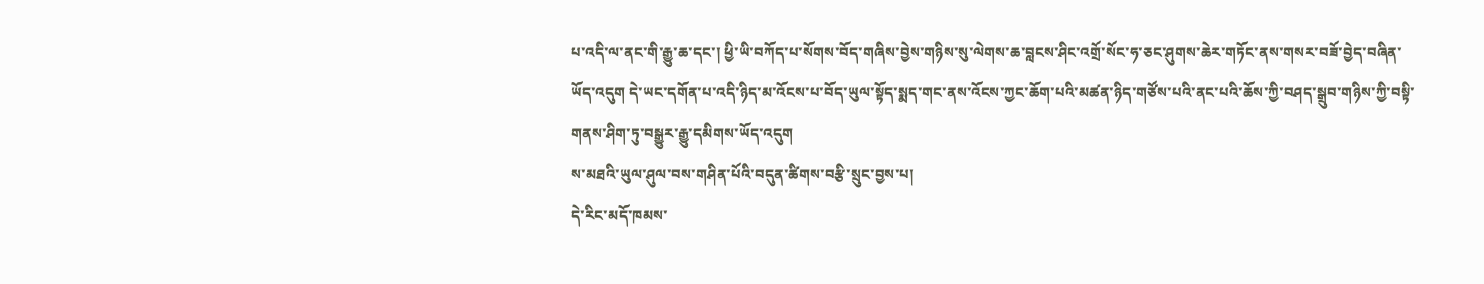པ་འདི་ལ་ནང་གི་རྒྱུ་ཆ་དང་། ཕྱི་ཡི་བཀོད་པ་སོགས་བོད་གཞིས་བྱེས་གཉིས་སུ་ལེགས་ཆ་བླངས་ཤིང་འགྲོ་སོང་ཧ་ཅང་ཤུགས་ཆེར་གཏོང་ནས་གསར་བཟོ་བྱེད་བཞིན་ཡོད་འདུག དེ་ཡང་དགོན་པ་འདི་ཉིད་མ་འོངས་པ་བོད་ཡུལ་སྟོད་སྨད་གང་ནས་འོངས་ཀྱང་ཆོག་པའི་མཚན་ཉིད་གཙོས་པའི་ནང་པའི་ཆོས་ཀྱི་བཤད་སྒྲུབ་གཉིས་ཀྱི་བསྟི་གནས་ཤིག་ཏུ་བསྒྱུར་རྒྱུ་དམིགས་ཡོད་འདུག
ས་མཐའི་ཡུལ་ཤུལ་བས་གཤིན་པོའི་བདུན་ཚིགས་བརྩི་སྲུང་བྱས་པ།
དེ་རིང་མདོ་ཁམས་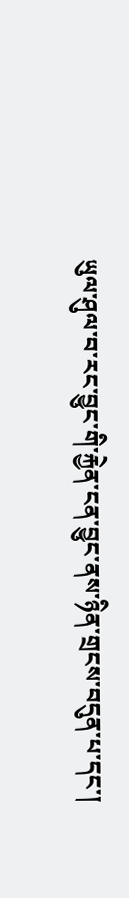ཡུལ་ཤུལ་བ་རང་བྱུང་གི་རྐྱེན་ངན་བྱུང་ནས་ཉིན་གྲངས་བདུན་པ་དང་།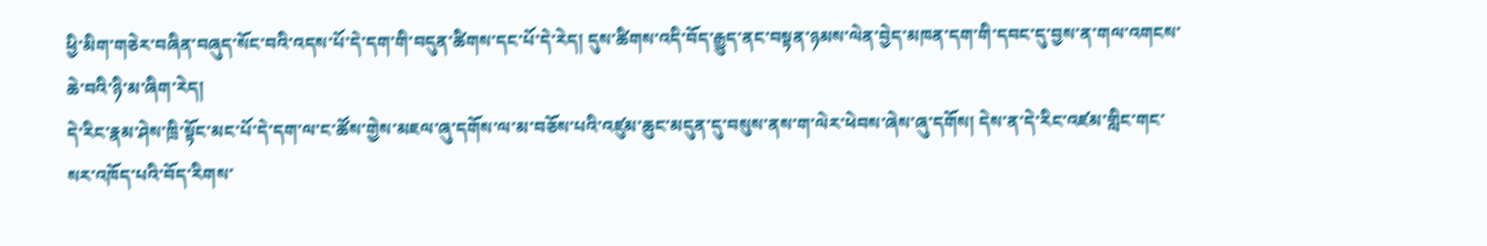ཕྱི་མིག་གཅེར་བཞིན་བཞུད་སོང་བའི་འདས་པོ་དེ་དག་གི་བདུན་ཚིགས་དང་པོ་དེ་རེད། དུས་ཚིགས་འདི་བོད་རྒྱུད་ནང་བསྟན་ཉམས་ལེན་བྱེད་མཁན་དག་གི་དབང་དུ་བྱས་ན་གལ་འགངས་ཆེ་བའི་ཉི་མ་ཞིག་རེད།
དེ་རིང་རྣམ་ཤེས་ཁྲི་སྟོང་མང་པོ་དེ་དག་ལ་ང་ཚོས་གྱེས་མཇལ་ཞུ་དགོས་ལ་མ་བཅོས་པའི་འཛུམ་ཆུང་མདུན་དུ་བསུས་ནས་ག་ལེར་ཕེབས་ཞེས་ཞུ་དགོས། དེས་ན་དེ་རིང་འཛམ་གླིང་གང་སར་འཁོད་པའི་བོད་རིགས་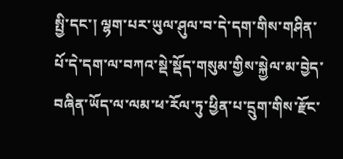སྤྱི་དང་། ལྷག་པར་ཡུལ་ཤུལ་བ་དེ་དག་གིས་གཤིན་པོ་དེ་དག་ལ་བཀའ་སྡེ་སྡོད་གསུམ་གྱིས་སྐྱེལ་མ་བྱེད་བཞིན་ཡོད་ལ་ལམ་ཕ་རོལ་ཏུ་ཕྱིན་པ་དྲུག་གིས་རྫོང་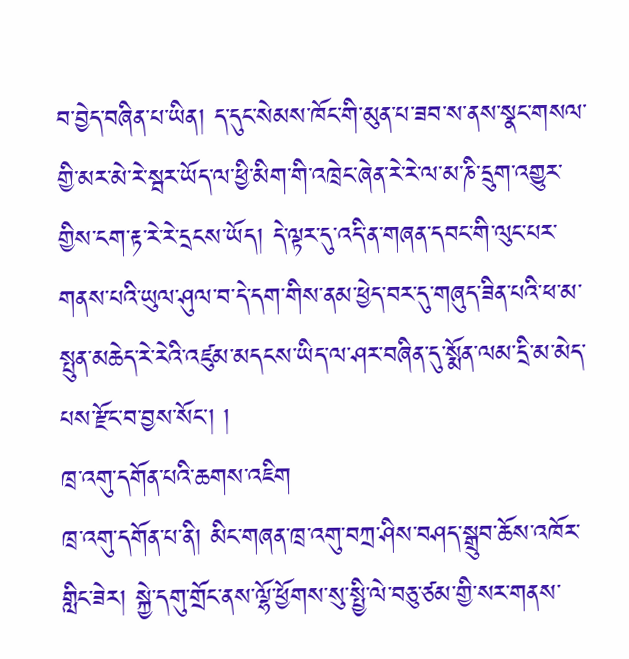བ་བྱེད་བཞིན་པ་ཡིན། ད་དུང་སེམས་ཁོང་གི་མུན་པ་ཟབ་ས་ནས་སྣང་གསལ་གྱི་མར་མེ་རེ་སྦར་ཡོད་ལ་ཕྱི་མིག་གི་འཁྲེང་ཞེན་རེ་རེ་ལ་མ་ཎི་དྲུག་འགྱུར་གྱིས་ངག་རྟ་རེ་རེ་དྲངས་ཡོད། དེ་ལྟར་དུ་འདི་ན་གཞན་དབང་གི་ལུང་པར་གནས་པའི་ཡུལ་ཤུལ་བ་དེ་དག་གིས་ནམ་ཕྱེད་བར་དུ་གཞུད་ཟིན་པའི་ཕ་མ་སྤུན་མཆེད་རེ་རེའི་འཛུམ་མདངས་ཡིད་ལ་ཤར་བཞིན་དུ་སྨོན་ལམ་དྲི་མ་མེད་པས་རྫོང་བ་བྱས་སོང་། །
ཁྲ་འགུ་དགོན་པའི་ཆགས་འཇིག
ཁྲ་འགུ་དགོན་པ་ནི། མིང་གཞན་ཁྲ་འགུ་བཀྲ་ཤིས་བཤད་སྒྲུབ་ཆོས་འཁོར་གླིང་ཟེར། སྐྱེ་དགུ་གྲོང་ནས་ལྷོ་ཕྱོགས་སུ་སྤྱི་ལེ་བཅུ་ཙམ་གྱི་སར་གནས་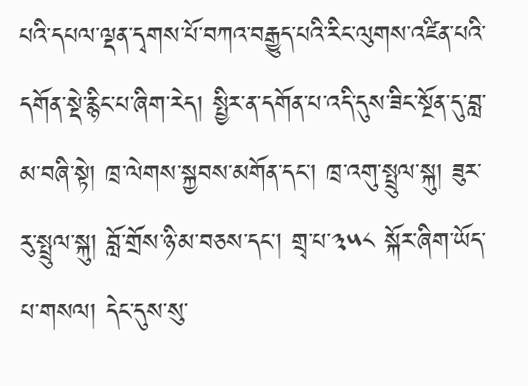པའི་དཔལ་ལྡན་དྭགས་པོ་བཀའ་བརྒྱུད་པའི་རིང་ལུགས་འཛིན་པའི་དགོན་སྡེ་རྙིང་པ་ཞིག་རེད། སྤྱིར་ན་དགོན་པ་འདི་དུས་ཟིང་སྔོན་དུ་བླ་མ་བཞི་སྟེ། ཁྲ་ལེགས་སྐྱབས་མགོན་དང་། ཁྲ་འགུ་སྤྲུལ་སྐུ། ཟུར་རུ་སྤྲུལ་སྐུ། བློ་གྲོས་ཉི་མ་བཅས་དང། གྲྭ་པ་༣༥༨ སྐོར་ཞིག་ཡོད་པ་གསལ། དེང་དུས་སུ་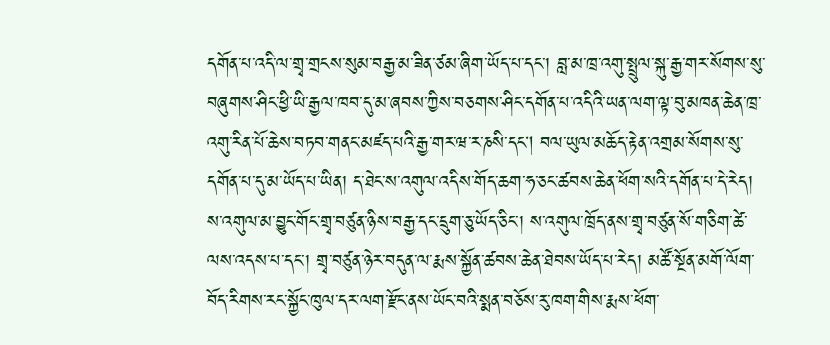དགོན་པ་འདི་ལ་གྲྭ་གྲངས་སུམ་བརྒྱ་མ་ཟིན་ཙམ་ཞིག་ཡོད་པ་དང་། བླ་མ་ཁྲ་འགུ་སྤྲུལ་སྐུ་རྒྱ་གར་སོགས་སུ་བཞུགས་ཤིང་ཕྱི་ཡི་རྒྱལ་ཁབ་དུ་མ་ཞབས་ཀྱིས་བཅགས་ཤིང་དགོན་པ་འདིའི་ཡན་ལག་ལྟ་བུ་མཁན་ཆེན་ཁྲ་འགུ་རིན་པོ་ཆེས་བཏབ་གནང་མཛད་པའི་རྒྱ་གར་ཝ་ར་ཎསི་དང། བལ་ཡུལ་མཆོད་རྟེན་འགྲམ་སོགས་སུ་དགོན་པ་དུ་མ་ཡོད་པ་ཡིན། ད་ཐེང་ས་འགུལ་འདིས་གོད་ཆག་ཧ་ཅང་ཚབས་ཆེན་ཕོག་སའི་དགོན་པ་དེ་རེད།
ས་འགུལ་མ་བྱུང་གོང་གྲྭ་བཙུན་ཉིས་བརྒྱ་དང་དྲུག་ཅུ་ཡོད་ཅིང་། ས་འགུལ་ཁྲོད་ནས་གྲྭ་བཙུན་སོ་གཅིག་ཚེ་ལས་འདས་པ་དང་། གྲྭ་བཙུན་ཉེར་བདུན་ལ་རྨས་སྐྱོན་ཚབས་ཆེན་ཐེབས་ཡོད་པ་རེད། མཚོ་སྔོན་མགོ་ལོག་བོད་རིགས་རང་སྐྱོང་ཁུལ་དར་ལག་རྫོང་ནས་ཡོང་བའི་སྨན་བཅོས་རུ་ཁག་གིས་རྨས་ཕོག་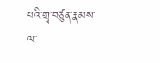པའི་གྲྭ་བཙུན་རྣམས་ལ་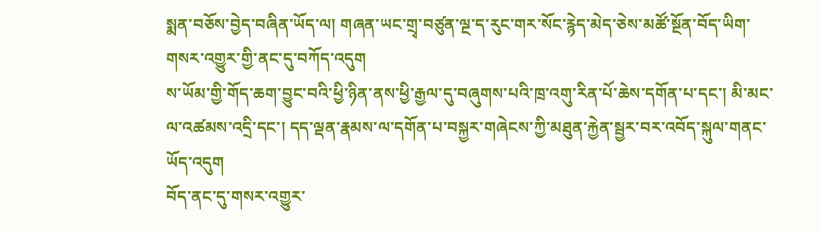སྨན་བཅོས་བྱེད་བཞིན་ཡོད་ལ། གཞན་ཡང་གྲྭ་བཙུན་ལྔ་ད་རུང་གར་སོང་རྙེད་མེད་ཅེས་མཚོ་སྔོན་བོད་ཡིག་གསར་འགྱུར་གྱི་ནང་དུ་བཀོད་འདུག
ས་ཡོམ་གྱི་གོད་ཆག་བྱུང་བའི་ཕྱི་ཉིན་ནས་ཕྱི་རྒྱལ་དུ་བཞུགས་པའི་ཁྲ་འགུ་རིན་པོ་ཆེས་དགོན་པ་དང་། མི་མང་ལ་འཚམས་འདྲི་དང་། དད་ལྡན་རྣམས་ལ་དགོན་པ་བསྐྱར་གཞེངས་ཀྱི་མཐུན་རྐྱེན་སྦྱར་བར་འབོད་སྐུལ་གནང་ཡོད་འདུག
བོད་ནང་དུ་གསར་འགྱུར་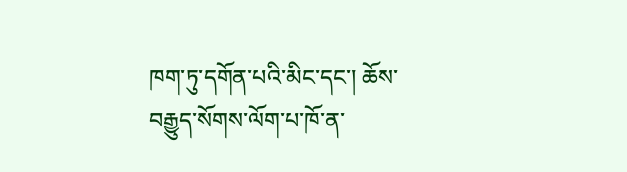ཁག་ཏུ་དགོན་པའི་མིང་དང་། ཆོས་བརྒྱུད་སོགས་ལོག་པ་ཁོ་ན་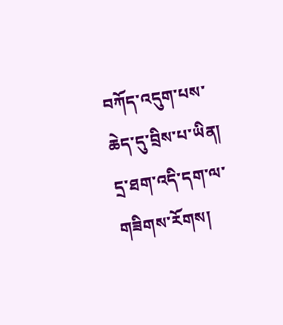བཀོད་འདུག་པས་ཆེད་དུ་བྲིས་པ་ཡིན།
དྲ་ཐག་འདི་དག་ལ་གཟིགས་རོགས།